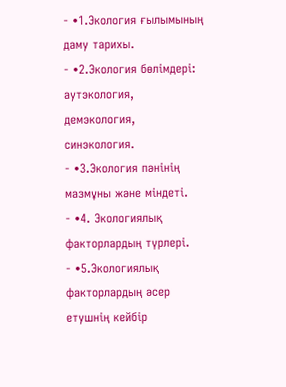- •1.Экология ғылымының даму тарихы.
- •2.Экология бөлімдері: аутэкология, демэкология, синэкология.
- •3.Экология пәнінің мазмұны және міндеті.
- •4. Экологиялық факторлардың түрлері.
- •5.Экологиялық факторлардың әсер етушнің кейбір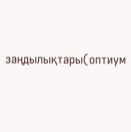заңдылықтары(оптиум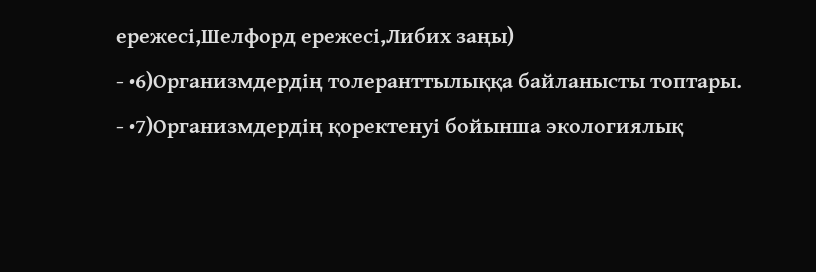ережесі,Шелфорд ережесі,Либих заңы)
- •6)Организмдердің толеранттылыққа байланысты топтары.
- •7)Организмдердің қоректенуі бойынша экологиялық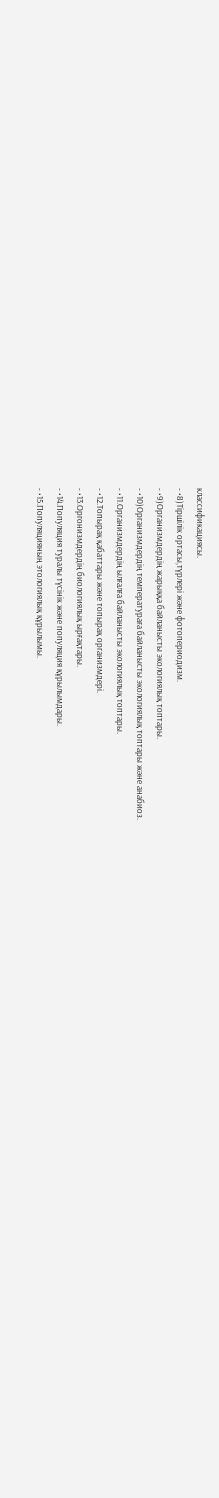классификациясы.
- •8)Тіршілік ортасы,түрлері және фотопериодизм.
- •9)Организмдердің жарыққа байланысты экологиялық топтары.
- •10)Организмдердің температураға байланысты экологиялық топтары және анабиоз.
- •11.Организмдердің ылғалға байланысты экологиялық топтары.
- •12.Топырақ қабаттары және топырақ организмдері.
- •13.Оргонизмдердің биологиялық ырғақтары.
- •14.Популяция туралы түсінік және популяция құрылымдары.
- •15.Популяцияның этологиялық құрылымы.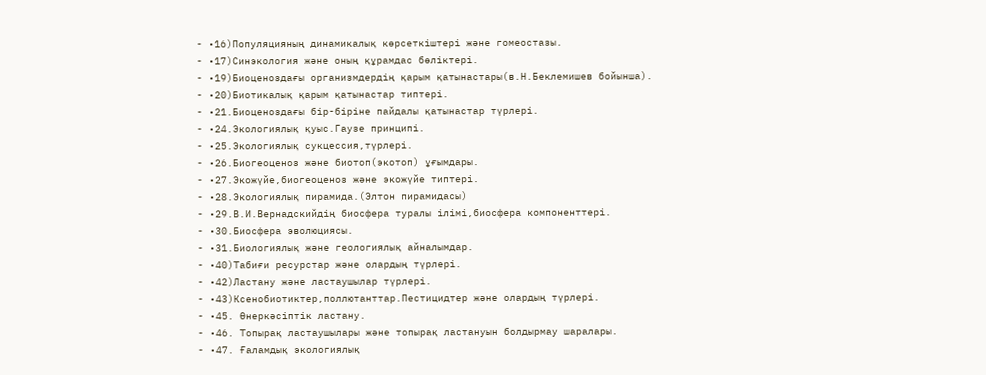- •16)Популяцияның динамикалық көрсеткіштері және гомеостазы.
- •17)Синэкология және оның құрамдас бөліктері.
- •19)Биоценоздағы организмдердің қарым қатынастары(в.Н.Беклемишев бойынша).
- •20)Биотикалық қарым қатынастар типтері.
- •21.Биоценоздағы бір-біріне пайдалы қатынастар түрлері.
- •24.Экологиялық қуыс.Гаузе принципі.
- •25.Экологиялық сукцессия,түрлері.
- •26.Биогеоценоз және биотоп(экотоп) ұғымдары.
- •27.Экожүйе,биогеоценоз және экожүйе типтері.
- •28.Экологиялық пирамида.(Элтон пирамидасы)
- •29.В.И.Вернадскийдің биосфера туралы ілімі,биосфера компоненттері.
- •30.Биосфера эволюциясы.
- •31.Биологиялық және геологиялық айналымдар.
- •40)Табиғи ресурстар және олардың түрлері.
- •42)Ластану және ластаушылар түрлері.
- •43)Ксенобиотиктер,поллютанттар.Пестицидтер және олардың түрлері.
- •45. Өнеркәсіптік ластану.
- •46. Топырақ ластаушылары және топырақ ластануын болдырмау шаралары.
- •47. Ғаламдық экологиялық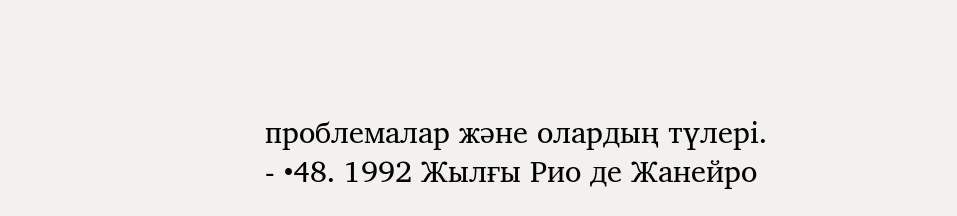проблемалар және олардың түлері.
- •48. 1992 Жылғы Рио де Жанейро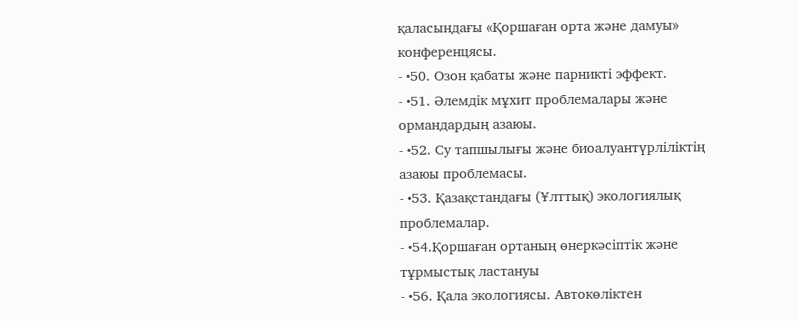қаласындағы «Қоршаған орта және дамуы» конференцясы.
- •50. Озон қабаты және парникті эффект.
- •51. Әлемдік мұхит проблемалары және ормандардың азаюы.
- •52. Су тапшылығы және биоалуантүрліліктің азаюы проблемасы.
- •53. Қазақстандағы (Ұлттық) экологиялық проблемалар.
- •54.Қоршаған ортаның өнеркәсіптік және тұрмыстық ластануы
- •56. Қала экологиясы. Aвтокөліктен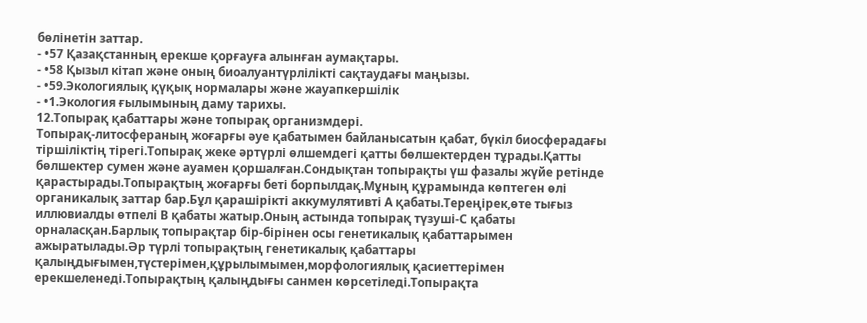бөлінетін заттар.
- •57 Қазақстанның ерекше қорғауға алынған аумақтары.
- •58 Қызыл кітап және оның биоалуантүрлілікті сақтаудағы маңызы.
- •59.Экологиялық қүқық нормалары және жауапкершілік
- •1.Экология ғылымының даму тарихы.
12.Топырақ қабаттары және топырақ организмдері.
Топырақ-литосфераның жоғарғы әуе қабатымен байланысатын қабат, бүкіл биосферадағы тіршіліктің тірегі.Топырақ жеке әртүрлі өлшемдегі қатты бөлшектерден тұрады.Қатты бөлшектер сумен және ауамен қоршалған.Сондықтан топырақты үш фазалы жүйе ретінде қарастырады.Топырақтың жоғарғы беті борпылдақ.Мұның құрамында көптеген өлі органикалық заттар бар.Бұл қарашірікті аккумулятивті А қабаты.Тереңірек,өте тығыз иллювиалды өтпелі В қабаты жатыр.Оның астында топырақ түзуші-С қабаты орналасқан.Барлық топырақтар бір-бірінен осы генетикалық қабаттарымен ажыратылады.Әр түрлі топырақтың генетикалық қабаттары қалыңдығымен,түстерімен,құрылымымен,морфологиялық қасиеттерімен ерекшеленеді.Топырақтың қалыңдығы санмен көрсетіледі.Топырақта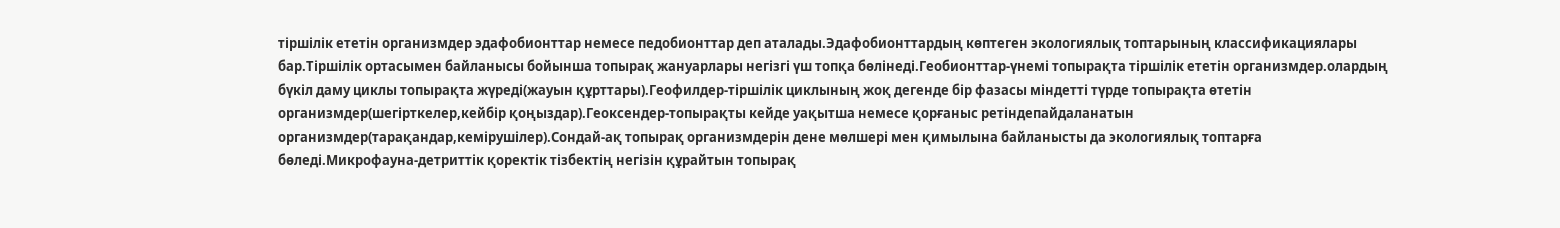тіршілік ететін организмдер эдафобионттар немесе педобионттар деп аталады.Эдафобионттардың көптеген экологиялық топтарының классификациялары бар.Тіршілік ортасымен байланысы бойынша топырақ жануарлары негізгі үш топқа бөлінеді.Геобионттар-үнемі топырақта тіршілік ететін организмдер.олардың бүкіл даму циклы топырақта жүреді(жауын құрттары).Геофилдер-тіршілік циклының жоқ дегенде бір фазасы міндетті түрде топырақта өтетін организмдер(шегірткелер,кейбір қоңыздар).Геоксендер-топырақты кейде уақытша немесе қорғаныс ретіндепайдаланатын организмдер(тарақандар,кемірушілер).Сондай-ақ топырақ организмдерін дене мөлшері мен қимылына байланысты да экологиялық топтарға бөледі.Микрофауна-детриттік қоректік тізбектің негізін құрайтын топырақ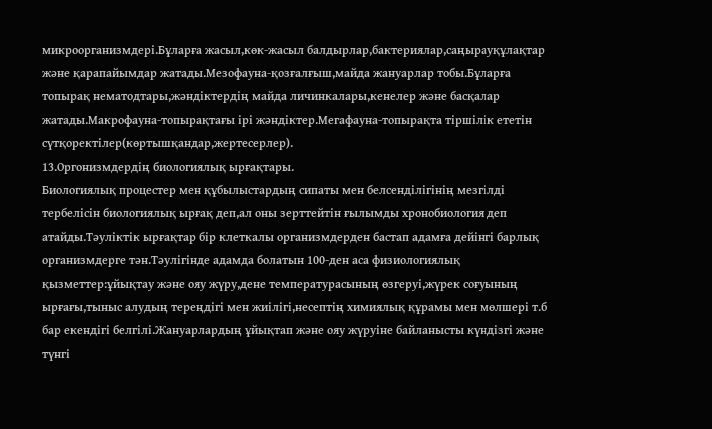микроорганизмдері.Бұларға жасыл,көк-жасыл балдырлар,бактериялар,саңырауқұлақтар және қарапайымдар жатады.Мезофауна-қозғалғыш,майда жануарлар тобы.Бұларға топырақ нематодтары,жәндіктердің майда личинкалары,кенелер және басқалар жатады.Макрофауна-топырақтағы ірі жәндіктер.Мегафауна-топырақта тіршілік ететін сүтқоректілер(көртышқандар,жертесерлер).
13.Оргонизмдердің биологиялық ырғақтары.
Биологиялық процестер мен құбылыстардың сипаты мен белсенділігінің мезгілді тербелісін биологиялық ырғақ деп,ал оны зерттейтін ғылымды хронобиология деп атайды.Тәуліктік ырғақтар бір клеткалы организмдерден бастап адамға дейінгі барлық организмдерге тән.Тәулігінде адамда болатын 100-ден аса физиологиялық қызметтер:ұйықтау және ояу жүру,дене температурасының өзгеруі,жүрек соғуының ырғағы,тыныс алудың тереңдігі мен жиілігі,несептің химиялық құрамы мен мөлшері т.б бар екендігі белгілі.Жануарлардың ұйықтап және ояу жүруіне байланысты күндізгі және түнгі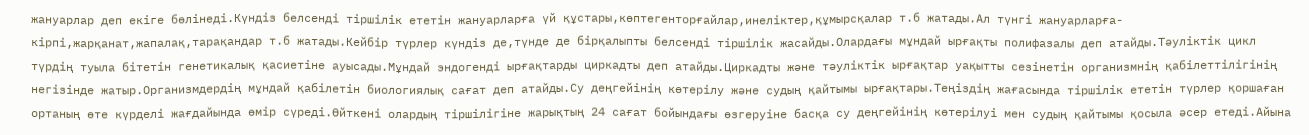жануарлар деп екіге бөлінеді.Күндіз белсенді тіршілік ететін жануарларға үй құстары,көптегенторғайлар,инеліктер,құмырсқалар т.б жатады.Ал түнгі жануарларға-кірпі,жарқанат,жапалақ,тарақандар т.б жатады.Кейбір түрлер күндіз де,түнде де бірқалыпты белсенді тіршілік жасайды.Олардағы мұндай ырғақты полифазалы деп атайды.Тәуліктік цикл түрдің туыла бітетін генетикалық қасиетіне ауысады.Мұндай эндогенді ырғақтарды циркадты деп атайды.Циркадты және тәуліктік ырғақтар уақытты сезінетін организмнің қабілеттілігінің негізінде жатыр.Организмдердің мұндай қабілетін биологиялық сағат деп атайды.Су деңгейінің көтерілу және судың қайтымы ырғақтары.Теңіздің жағасында тіршілік ететін түрлер қоршаған ортаның өте күрделі жағдайында өмір сүреді.Өйткені олардың тіршілігіне жарықтың 24 сағат бойындағы өзгеруіне басқа су деңгейінің көтерілуі мен судың қайтымы қосыла әсер етеді.Айына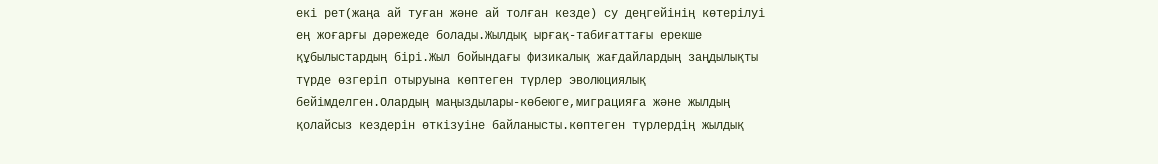екі рет(жаңа ай туған және ай толған кезде) су деңгейінің көтерілуі ең жоғарғы дәрежеде болады.Жылдық ырғақ-табиғаттағы ерекше құбылыстардың бірі.Жыл бойындағы физикалық жағдайлардың заңдылықты түрде өзгеріп отыруына көптеген түрлер эволюциялық бейімделген.Олардың маңыздылары-көбеюге,миграцияға және жылдың қолайсыз кездерін өткізуіне байланысты.көптеген түрлердің жылдық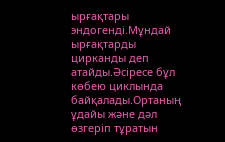ырғақтары эндогенді.Мұндай ырғақтарды цирканды деп атайды.Әсіресе бұл көбею циклында байқалады.Ортаның ұдайы және дәл өзгеріп тұратын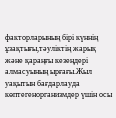факторларының бірі күннің ұзақтығы,тәуліктің жарық және қараңғы кезеңдері алмасуының ырғағы.Жыл уақытын бағдарлауда көптегенорганизмдер үшін осы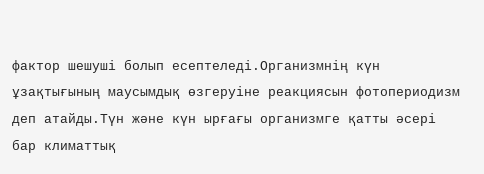фактор шешуші болып есептеледі.Организмнің күн ұзақтығының маусымдық өзгеруіне реакциясын фотопериодизм деп атайды.Түн және күн ырғағы организмге қатты әсері бар климаттық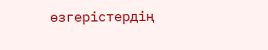өзгерістердің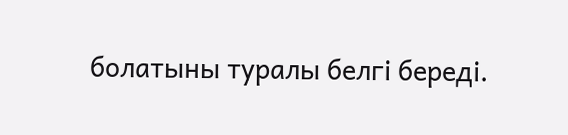болатыны туралы белгі береді.